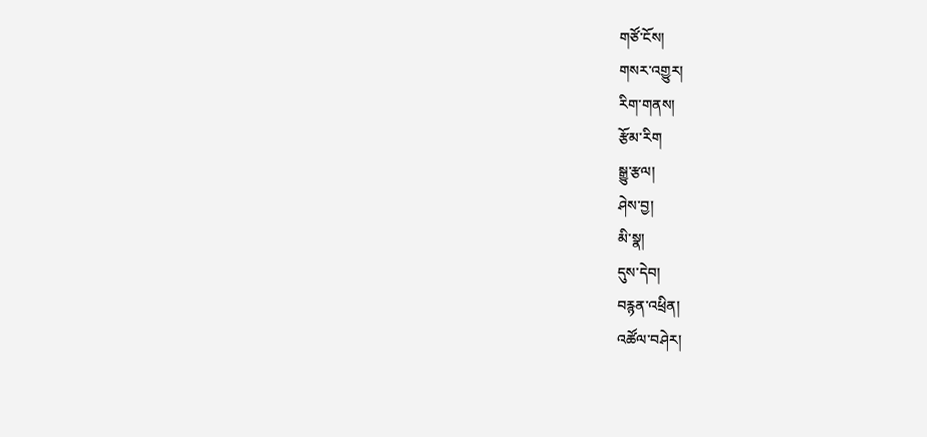གཙོ་ངོས།
གསར་འགྱུར།
རིག་གནས།
རྩོམ་རིག
སྒྱུ་རྩལ།
ཤེས་བྱ།
མི་སྣ།
དུས་དེབ།
བརྙན་འཕྲིན།
འཚོལ་བཤེར།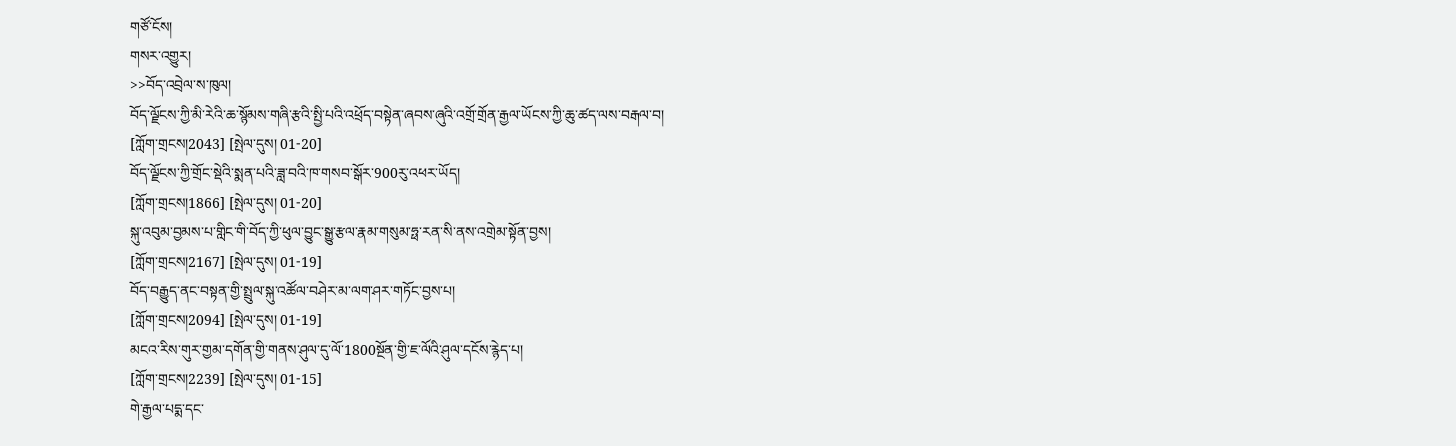གཙོ་ངོས།
གསར་འགྱུར།
>>བོད་འབྲེལ་ས་ཁུལ།
བོད་ལྗོངས་ཀྱི་མི་རེའི་ཆ་སྙོམས་གཞི་རྩའི་སྤྱི་པའི་འཕྲོད་བསྟེན་ཞབས་ཞུའི་འགྲོ་གྲོན་རྒྱལ་ཡོངས་ཀྱི་ཆུ་ཚད་ལས་བརྒལ་བ།
[ཀློག་གྲངས།2043] [སྤེལ་དུས། 01-20]
བོད་ལྗོངས་ཀྱི་གྲོང་སྡེའི་སྨན་པའི་ཟླ་བའི་ཁ་གསབ་སྒོར་900རུ་འཕར་ཡོད།
[ཀློག་གྲངས།1866] [སྤེལ་དུས། 01-20]
སྐུ་འབུམ་བྱམས་པ་གླིང་གི་བོད་ཀྱི་ཕུལ་བྱུང་སྒྱུ་རྩལ་རྣམ་གསུམ་ཧྥ་རན་སི་ནས་འགྲེམ་སྟོན་བྱས།
[ཀློག་གྲངས།2167] [སྤེལ་དུས། 01-19]
བོད་བརྒྱུད་ནང་བསྟན་གྱི་སྤྲུལ་སྐུ་འཚོལ་བཤེར་མ་ལག་ཤར་གཏོང་བྱས་པ།
[ཀློག་གྲངས།2094] [སྤེལ་དུས། 01-19]
མངའ་རིས་གུར་གྱམ་དགོན་གྱི་གནས་ཤུལ་དུ་ལོ་1800སྔོན་གྱི་ཇ་ལོའི་ཤུལ་དངོས་རྙེད་པ།
[ཀློག་གྲངས།2239] [སྤེལ་དུས། 01-15]
གེ་རྒྱལ་པདྨ་དང་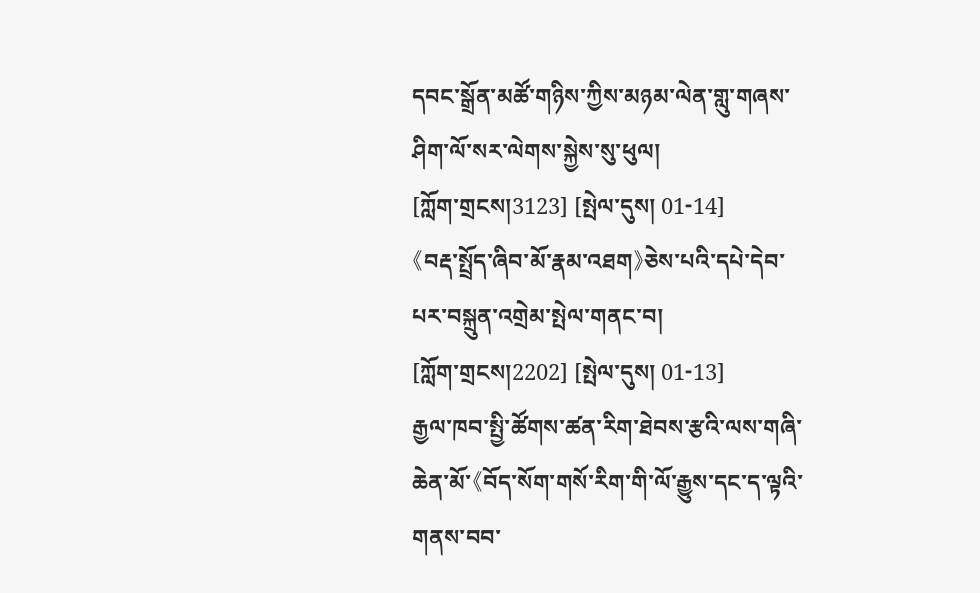དབང་སྒྲོན་མཚོ་གཉིས་ཀྱིས་མཉམ་ལེན་གླུ་གཞས་ཤིག་ལོ་སར་ལེགས་སྐྱེས་སུ་ཕུལ།
[ཀློག་གྲངས།3123] [སྤེལ་དུས། 01-14]
《བརྡ་སྤྲོད་ཞིབ་མོ་རྣམ་འཐག》ཅེས་པའི་དཔེ་དེབ་པར་བསྐྲུན་འགྲེམ་སྤེལ་གནང་བ།
[ཀློག་གྲངས།2202] [སྤེལ་དུས། 01-13]
རྒྱལ་ཁབ་སྤྱི་ཚོགས་ཚན་རིག་ཐེབས་རྩའི་ལས་གཞི་ཆེན་མོ་《བོད་སོག་གསོ་རིག་གི་ལོ་རྒྱུས་དང་ད་ལྟའི་གནས་བབ་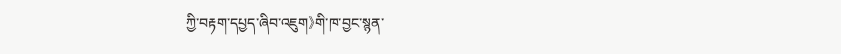ཀྱི་བརྟག་དཔྱད་ཞིབ་འཇུག》གི་ཁ་བྱང་སྙན་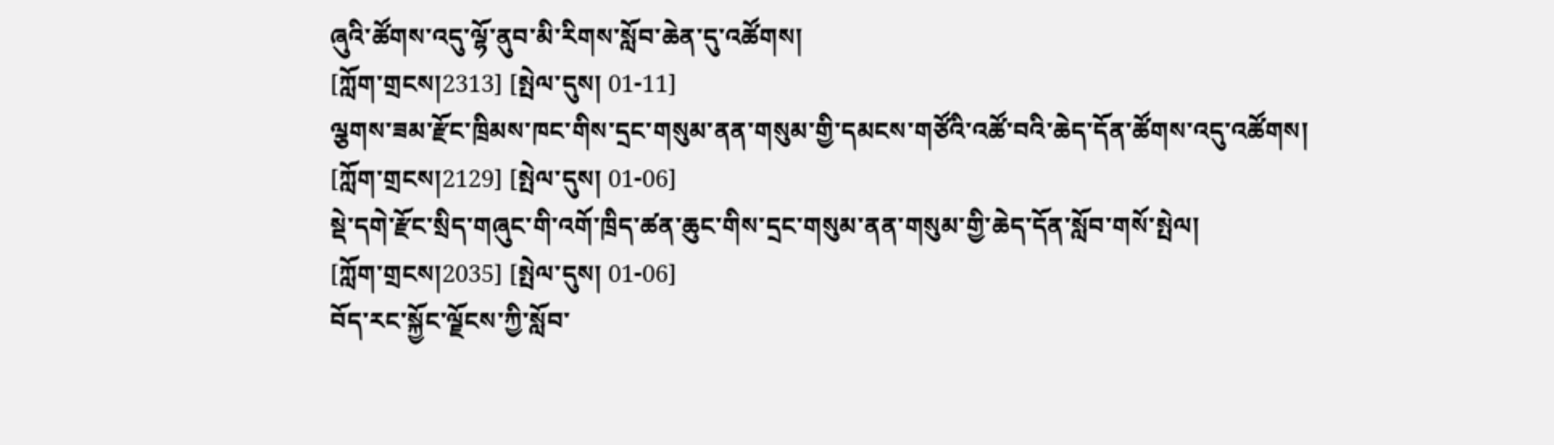ཞུའི་ཚོགས་འདུ་ལྷོ་ནུབ་མི་རིགས་སློབ་ཆེན་དུ་འཚོགས།
[ཀློག་གྲངས།2313] [སྤེལ་དུས། 01-11]
ལྕགས་ཟམ་རྫོང་ཁྲིམས་ཁང་གིས་དྲང་གསུམ་ནན་གསུམ་གྱི་དམངས་གཙོའི་འཚོ་བའི་ཆེད་དོན་ཚོགས་འདུ་འཚོགས།
[ཀློག་གྲངས།2129] [སྤེལ་དུས། 01-06]
སྡེ་དགེ་རྫོང་སྲིད་གཞུང་གི་འགོ་ཁྲིད་ཚན་ཆུང་གིས་དྲང་གསུམ་ནན་གསུམ་གྱི་ཆེད་དོན་སློབ་གསོ་སྤེལ།
[ཀློག་གྲངས།2035] [སྤེལ་དུས། 01-06]
བོད་རང་སྐྱོང་ལྗོངས་ཀྱི་སློབ་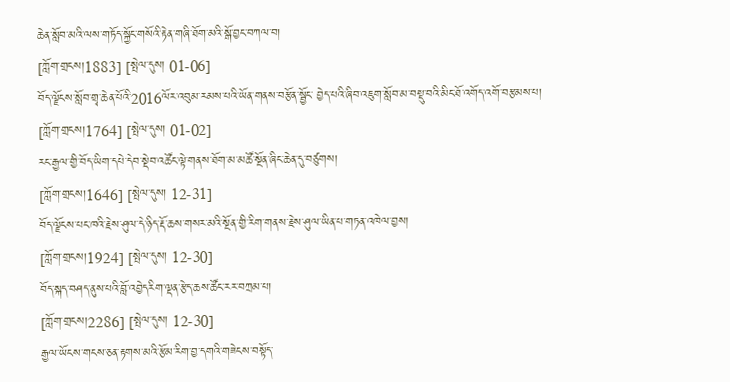ཆེན་སློབ་མའི་ལས་གཏོད་སྐྱོང་གསོའི་རྟེན་གཞི་ཐོག་མའི་སྒོ་བྱང་བཀལ་བ།
[ཀློག་གྲངས།1883] [སྤེལ་དུས། 01-06]
བོད་ལྗོངས་སློབ་གྲྭ་ཆེན་པོའི་2016ལོར་འབུམ་རམས་པའི་ཡོན་གནས་བརྩོན་སྦྱོང་ བྱེད་པའི་ཞིབ་འཇུག་སློབ་མ་བསྡུ་བའི་མིང་ཐོ་འགོད་འགོ་བརྩམས་པ།
[ཀློག་གྲངས།1764] [སྤེལ་དུས། 01-02]
རང་རྒྱལ་གྱི་བོད་ཡིག་དཔེ་དེབ་སྡེབ་འཚོང་ལྟེ་གནས་ཐོག་མ་མཚོ་སྔོན་ཞིང་ཆེན་དུ་བཙུགས།
[ཀློག་གྲངས།1646] [སྤེལ་དུས། 12-31]
བོད་ལྗོངས་པང་ཁའི་རྗེས་ཤུལ་དེ་ཉིད་རྡོ་ཆས་གསར་མའི་སྔོན་གྱི་རིག་གནས་རྗེས་ཤུལ་ཡིན་པ་གཏན་འཁེལ་བྱས།
[ཀློག་གྲངས།1924] [སྤེལ་དུས། 12-30]
བོད་སྐད་བཤད་ནུས་པའི་བློ་འབྱེདརིག་ལྡན་རྩེད་ཆས་ཚོང་རར་བཀྲམ་པ།
[ཀློག་གྲངས།2286] [སྤེལ་དུས། 12-30]
རྒྱལ་ཡོངས་གངས་ཅན་རྟགས་མའི་རྩོམ་རིག་བྱ་དགའི་གཟེངས་བསྟོད་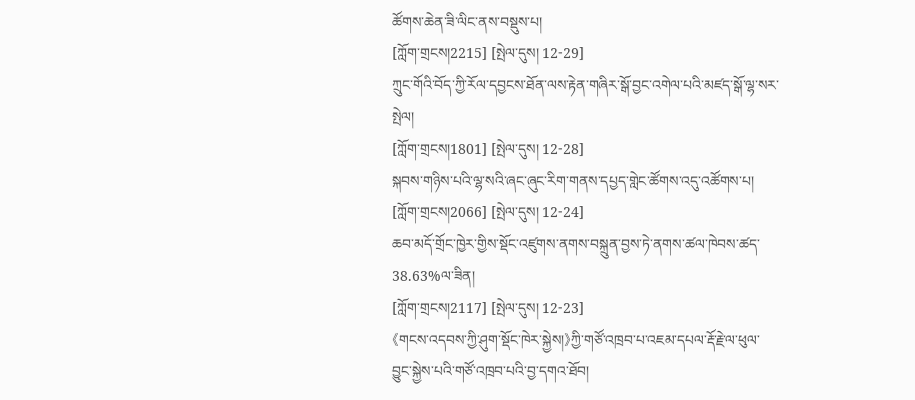ཚོགས་ཆེན་ཟི་ལིང་ནས་བསྡུས་པ།
[ཀློག་གྲངས།2215] [སྤེལ་དུས། 12-29]
ཀྲུང་གོའི་བོད་ཀྱི་རོལ་དབྱངས་ཐོན་ལས་རྟེན་གཞིར་སྒོ་བྱང་འགེལ་པའི་མཛད་སྒོ་ལྷ་སར་སྤེལ།
[ཀློག་གྲངས།1801] [སྤེལ་དུས། 12-28]
སྐབས་གཉིས་པའི་ལྷ་སའི་ཞང་ཞུང་རིག་གནས་དཔྱད་གླེང་ཚོགས་འདུ་འཚོགས་པ།
[ཀློག་གྲངས།2066] [སྤེལ་དུས། 12-24]
ཆབ་མདོ་གྲོང་ཁྱེར་གྱིས་སྡོང་འཛུགས་ནགས་བསྐྲུན་བྱས་ཏེ་ནགས་ཚལ་ཁེབས་ཚད་38.63%ལ་ཟིན།
[ཀློག་གྲངས།2117] [སྤེལ་དུས། 12-23]
《གངས་འདབས་ཀྱི་ཤུག་སྡོང་ཁེར་སྐྱེས།》ཀྱི་གཙོ་འཁྲབ་པ་འཇམ་དཔལ་རྡོ་རྗེ་ལ་ཕུལ་བྱུང་སྐྱེས་པའི་གཙོ་འཁྲབ་པའི་བྱ་དགའ་ཐོབ།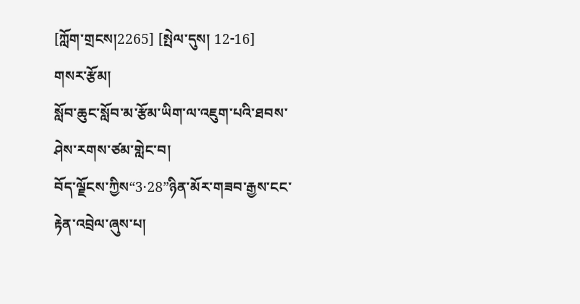[ཀློག་གྲངས།2265] [སྤེལ་དུས། 12-16]
གསར་རྩོམ།
སློབ་ཆུང་སློབ་མ་རྩོམ་ཡིག་ལ་འཇུག་པའི་ཐབས་ཤེས་རགས་ཙམ་གླེང་བ།
བོད་ལྗོངས་ཀྱིས“3·28”ཉིན་མོར་གཟབ་རྒྱས་ངང་རྟེན་འབྲེལ་ཞུས་པ།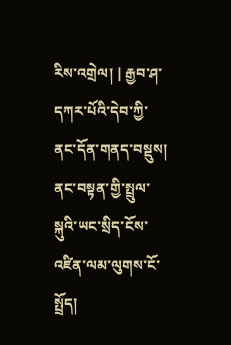རིས་འགྲེལ། | རྒྱབ་ཤ་དཀར་པོའི་དེབ་ཀྱི་ནང་དོན་གནད་བསྡུས།
ནང་བསྟན་གྱི་སྤྲུལ་སྐུའི་ཡང་སྲིད་ངོས་འཛིན་ལམ་ལུགས་ངོ་སྤྲོད།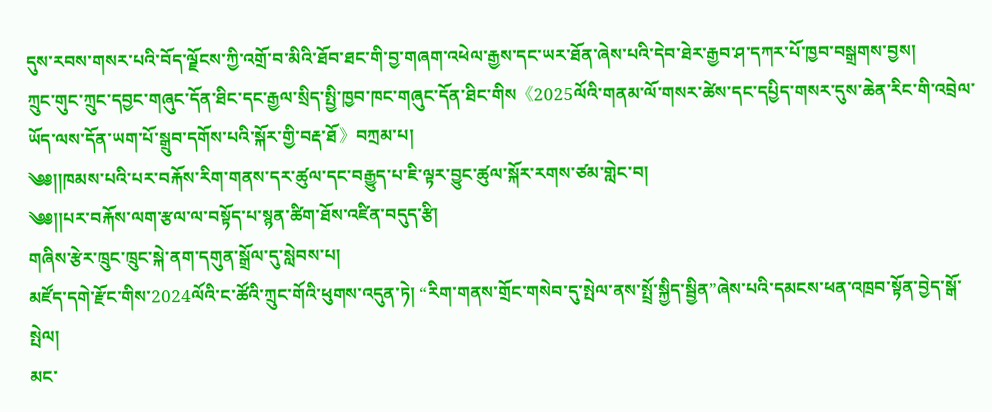དུས་རབས་གསར་པའི་བོད་ལྗོངས་ཀྱི་འགྲོ་བ་མིའི་ཐོབ་ཐང་གི་བྱ་གཞག་འཕེལ་རྒྱས་དང་ཡར་ཐོན་ཞེས་པའི་དེབ་ཐེར་རྒྱབ་ཤ་དཀར་པོ་ཁྱབ་བསྒྲགས་བྱས།
ཀྲུང་གུང་ཀྲུང་དབྱང་གཞུང་དོན་ཐིང་དང་རྒྱལ་སྲིད་སྤྱི་ཁྱབ་ཁང་གཞུང་དོན་ཐིང་གིས《2025ལོའི་གནམ་ལོ་གསར་ཚེས་དང་དཔྱིད་གསར་དུས་ཆེན་རིང་གི་འབྲེལ་ཡོད་ལས་དོན་ཡག་པོ་སྒྲུབ་དགོས་པའི་སྐོར་གྱི་བརྡ་ཐོ》བཀྲམ་པ།
༄༅།།ཁམས་པའི་པར་བརྐོས་རིག་གནས་དར་ཚུལ་དང་བརྒྱུད་པ་ཇི་ལྟར་བྱུང་ཚུལ་སྐོར་རགས་ཙམ་གླེང་བ།
༄༅།།པར་བརྐོས་ལག་རྩལ་ལ་བསྟོད་པ་སྙན་ཚིག་ཐོས་འཛིན་བདུད་རྩི།
གཞིས་རྩེར་ཁྲུང་ཁྲུང་སྐེ་ནག་དགུན་སྒྲོལ་དུ་སླེབས་པ།
མཛོད་དགེ་རྫོང་གིས་2024ལོའི་ང་ཚོའི་ཀྲུང་གོའི་ཕུགས་འདུན་ཏེ། “རིག་གནས་གྲོང་གསེབ་དུ་སྤེལ་ནས་སྤྲོ་སྐྱིད་སྦྱིན”ཞེས་པའི་དམངས་ཕན་འཁྲབ་སྟོན་བྱེད་སྒོ་སྤེལ།
མང་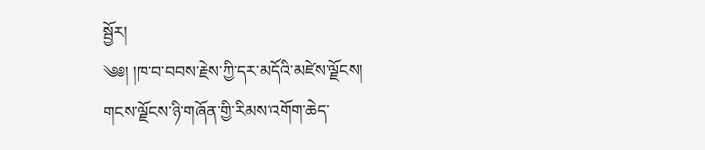སྦྱོར།
༄༅། །ཁ་བ་བབས་རྗེས་ཀྱི་དར་མདོའི་མཛེས་ལྗོངས།
གངས་ལྗོངས་ཉི་གཞོན་གྱི་རིམས་འགོག་ཆེད་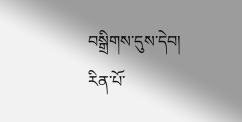བསྒྲིགས་དུས་དེབ།
རིན་པོ་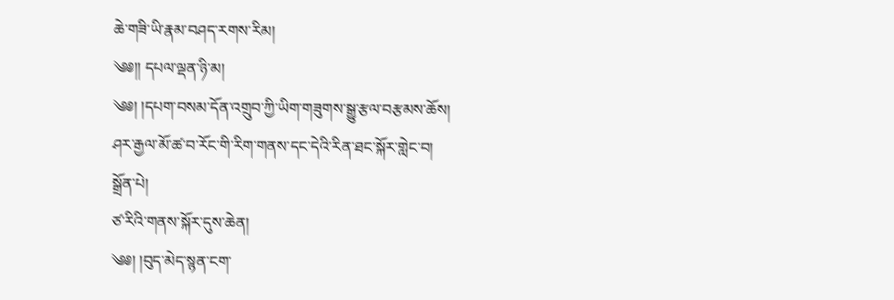ཆེ་གཟི་ཡི་རྣམ་བཤད་རགས་རིམ།
༄༅།། དཔལ་ལྡན་ཉི་མ།
༄༅། །དཔག་བསམ་དོན་འགྲུབ་ཀྱི་ཡིག་གཟུགས་སྒྱུ་རྩལ་བརྩམས་ཆོས།
ཤར་རྒྱལ་མོ་ཚ་བ་རོང་གི་རིག་གནས་དང་དེའི་རིན་ཐང་སྐོར་གླེང་བ།
སྒྲོན་པེ།
ཙ་རིའི་གནས་སྐོར་དུས་ཆེན།
༄༅། །བུད་མེད་སྙན་ངག་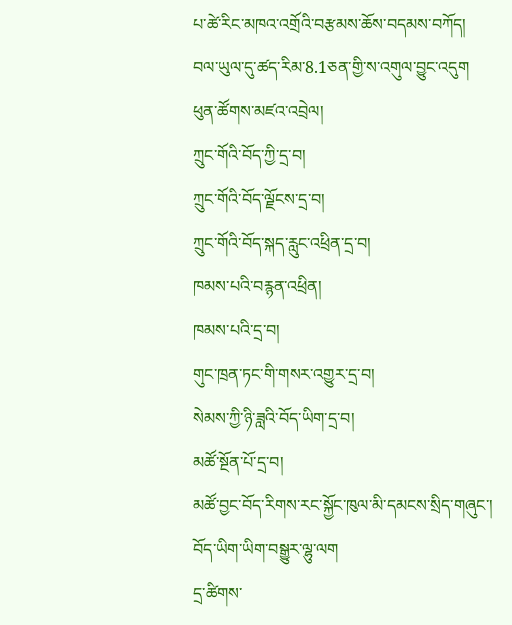པ་ཚེ་རིང་མཁའ་འགྲོའི་བརྩམས་ཆོས་བདམས་བཀོད།
བལ་ཡུལ་དུ་ཚད་རིམ་8.1ཅན་གྱི་ས་འགུལ་བྱུང་འདུག
ཕུན་ཚོགས་མཛའ་འབྲེལ།
ཀྲུང་གོའི་བོད་ཀྱི་དྲ་བ།
ཀྲུང་གོའི་བོད་ལྗོངས་དྲ་བ།
ཀྲུང་གོའི་བོད་སྐད་རླུང་འཕྲིན་དྲ་བ།
ཁམས་པའི་བརྙན་འཕྲིན།
ཁམས་པའི་དྲ་བ།
གུང་ཁྲན་ཏང་གི་གསར་འགྱུར་དྲ་བ།
སེམས་ཀྱི་ཉི་ཟླའི་བོད་ཡིག་དྲ་བ།
མཚོ་སྔོན་པོ་དྲ་བ།
མཚོ་བྱང་བོད་རིགས་རང་སྐྱོང་ཁུལ་མི་དམངས་སྲིད་གཞུང་།
བོད་ཡིག་ཡིག་བསྒྱུར་ལྷུ་ལག
དྲ་ཚིགས་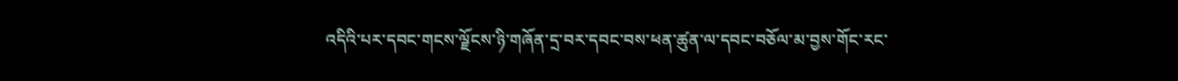འདིའི་པར་དབང་གངས་ལྗོངས་ཉི་གཞོན་དྲ་བར་དབང་བས་ཕན་ཚུན་ལ་དབང་བཅོལ་མ་བྱས་གོང་རང་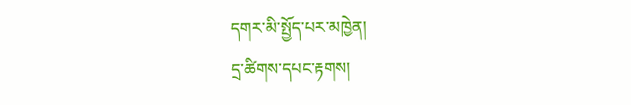དགར་མི་སྤྱོད་པར་མཁྱེན།
དྲ་ཚིགས་དཔང་རྟགས།